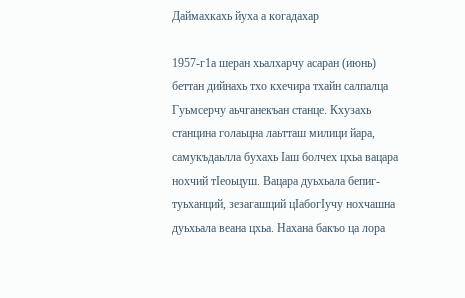Даймахкахь йуха а когадахар

1957-г1а шеран хьалхарчу асаран (июнь) беттан дийнахь тхо кхечира тхайн салпалца Гуьмсерчу аьчганекъан станце. Кхузахь станцина голаьцна лаьтташ милици йара, самукъдаьлла бухахь Iаш болчех цхьа вацара нохчий тIеоьцуш. Вацара дуьхьала бепиг-туьханций, зезагашций цIабогIучу нохчашна дуьхьала веана цхьа. Нахана бакъо ца лора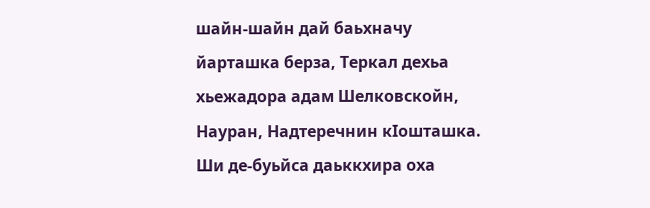шайн-шайн дай баьхначу йарташка берза, Теркал дехьа хьежадора адам Шелковскойн, Науран, Надтеречнин кIошташка. Ши де-буьйса даьккхира оха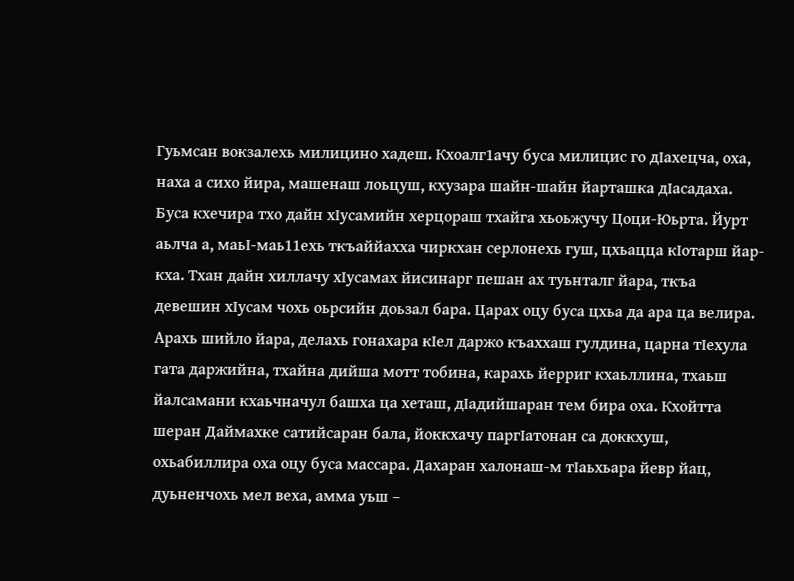Гуьмсан вокзалехь милицино хадеш. Кхоалг1ачу буса милицис го дIахецча, оха, наха а сихо йира, машенаш лоьцуш, кхузара шайн-шайн йарташка дIасадаха. Буса кхечира тхо дайн хIусамийн херцораш тхайга хьоьжучу Цоци-Юьрта. Йурт аьлча а, маьI-маь11ехь ткъаййахха чиркхан серлонехь гуш, цхьацца кIотарш йар-кха. Тхан дайн хиллачу хIусамах йисинарг пешан ах туьнталг йара, ткъа девешин хIусам чохь оьрсийн доьзал бара. Царах оцу буса цхьа да ара ца велира. Арахь шийло йара, делахь гонахара кIел даржо къаххаш гулдина, царна тIехула гата даржийна, тхайна дийша мотт тобина, карахь йерриг кхаьллина, тхаьш йалсамани кхаьчначул башха ца хеташ, дIадийшаран тем бира оха. Кхойтта шеран Даймахке сатийсаран бала, йоккхачу паргIатонан са доккхуш, охьабиллира оха оцу буса массара. Дахаран халонаш-м тIаьхьара йевр йац, дуьненчохь мел веха, амма уьш –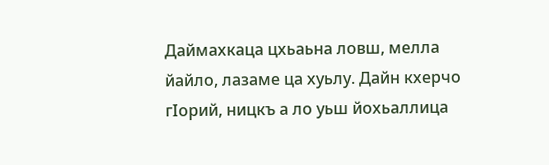Даймахкаца цхьаьна ловш, мелла йайло, лазаме ца хуьлу. Дайн кхерчо гIорий, ницкъ а ло уьш йохьаллица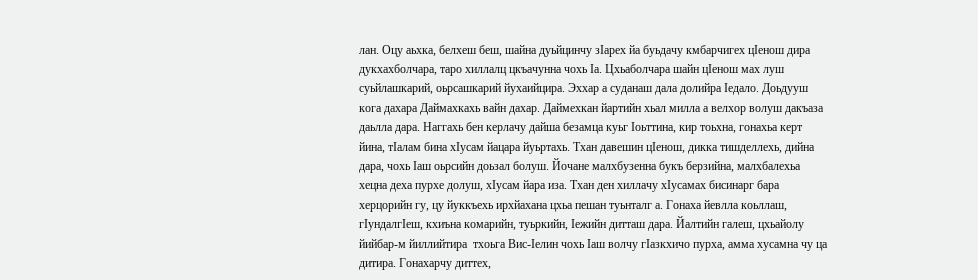лан. Оцу аьхка, белхеш беш, шайна дуьйцинчу зIарех йа буьдачу кмбарчигех цIенош дира дукхахболчара, таро хиллалц цкъачунна чохь Iа. Цхьаболчара шайн цIенош мах луш суьйлашкарий, оьрсашкарий йухаийцира. Эххар а суданаш дала долийра Iедало. Доьдууш кога дахара Даймахкахь вайн дахар. Даймехкан йартийн хьал милла а велхор волуш дакъаза даьлла дара. Наггахь бен керлачу дайша безамца куьг Iоьттина, кир тоьхна, гонахьа керт йина, тIалам бина хIусам йацара йуьртахь. Тхан давешин цIенош, дикка тишделлехь, дийна дара, чохь Iаш оьрсийн доьзал болуш. Йочане малхбузенна букъ берзийна, малхбалехьа хецна деха пурхе долуш, хIусам йара иза. Тхан ден хиллачу хIусамах бисинарг бара херцорийн гу, цу йуккъехь ирхйахана цхьа пешан туьнталг а. Гонаха йевлла коьллаш, гIундалгIеш, кхиъна комарийн, туьркийн, Iежийн дитташ дара. Йалтийн галеш, цхьайолу йийбар-м йиллийтира  тхоьга Вис-Iелин чохь Iаш волчу гIазкхичо пурха, амма хусамна чу ца дитира. Гонахарчу диттех,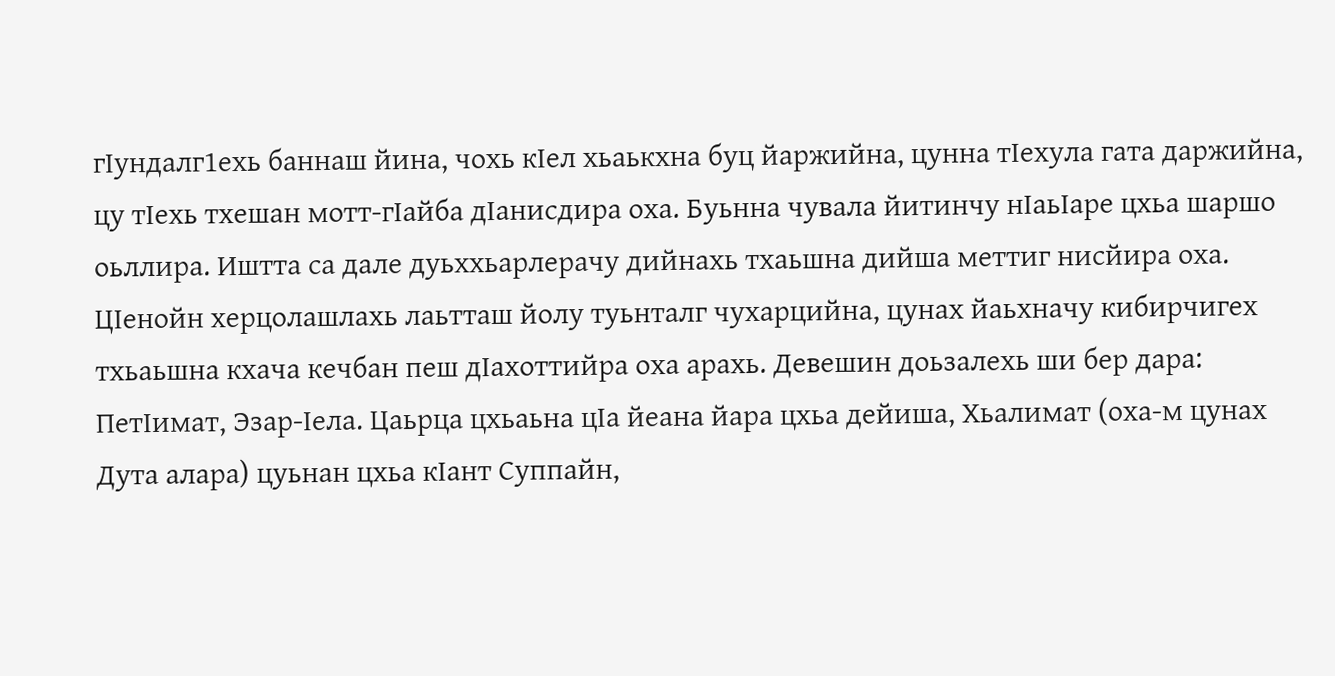гIундалг1ехь баннаш йина, чохь кIел хьаькхна буц йаржийна, цунна тIехула гата даржийна, цу тIехь тхешан мотт-гIайба дIанисдира оха. Буьнна чувала йитинчу нIаьIаре цхьа шаршо оьллира. Иштта са дале дуьххьарлерачу дийнахь тхаьшна дийша меттиг нисйира оха. ЦIенойн херцолашлахь лаьтташ йолу туьнталг чухарцийна, цунах йаьхначу кибирчигех тхьаьшна кхача кечбан пеш дIахоттийра оха арахь. Девешин доьзалехь ши бер дара: ПетIимат, Эзар-Iела. Цаьрца цхьаьна цIа йеана йара цхьа дейиша, Хьалимат (оха-м цунах Дута алара) цуьнан цхьа кIант Суппайн,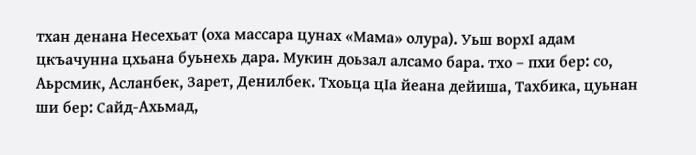тхан денана Несехьат (оха массара цунах «Мама» олура). Уьш ворхI адам цкъачунна цхьана буьнехь дара. Мукин доьзал алсамо бара. тхо – пхи бер: со, Аьрсмик, Асланбек, Зарет, Денилбек. Тхоьца цIа йеана дейиша, Тахбика, цуьнан ши бер: Сайд-Ахьмад,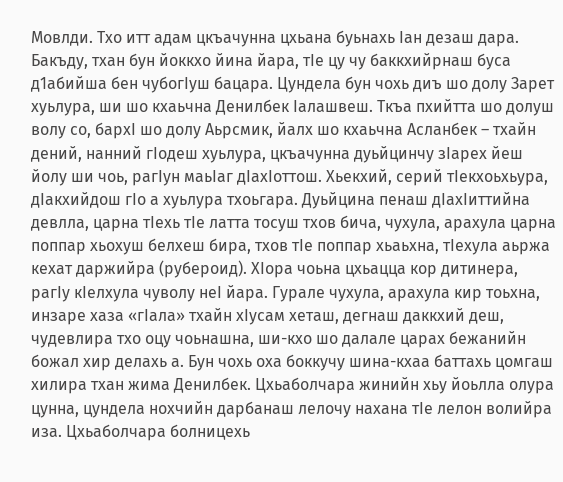Мовлди. Тхо итт адам цкъачунна цхьана буьнахь Iан дезаш дара. Бакъду, тхан бун йоккхо йина йара, тIе цу чу баккхийрнаш буса д1абийша бен чубогIуш бацара. Цундела бун чохь диъ шо долу Зарет хуьлура, ши шо кхаьчна Денилбек Iалашвеш. Ткъа пхийтта шо долуш волу со, бархI шо долу Аьрсмик, йалх шо кхаьчна Асланбек – тхайн дений, нанний гIодеш хуьлура, цкъачунна дуьйцинчу зIарех йеш йолу ши чоь, рагIун маьIаг дIахIоттош. Хьекхий, серий тIекхоьхьура, дIакхийдош гIо а хуьлура тхоьгара. Дуьйцина пенаш дIахIиттийна девлла, царна тIехь тIе латта тосуш тхов бича, чухула, арахула царна поппар хьохуш белхеш бира, тхов тIе поппар хьаьхна, тIехула аьржа кехат даржийра (рубероид). ХIора чоьна цхьацца кор дитинера, рагIу кIелхула чуволу неI йара. Гурале чухула, арахула кир тоьхна, инзаре хаза «гIала» тхайн хIусам хеташ, дегнаш даккхий деш, чудевлира тхо оцу чоьнашна, ши-кхо шо далале царах бежанийн божал хир делахь а. Бун чохь оха боккучу шина-кхаа баттахь цомгаш хилира тхан жима Денилбек. Цхьаболчара жинийн хьу йоьлла олура цунна, цундела нохчийн дарбанаш лелочу нахана тIе лелон волийра иза. Цхьаболчара болницехь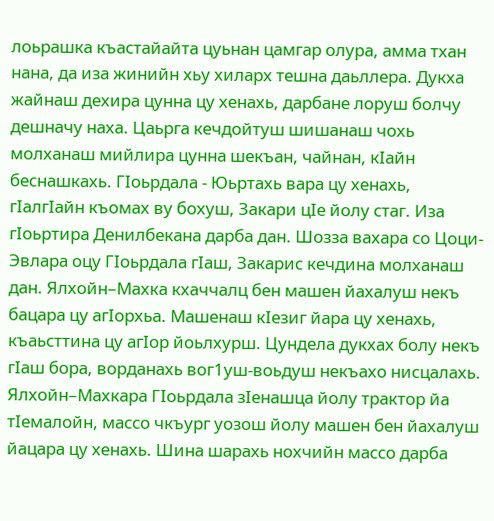лоьрашка къастайайта цуьнан цамгар олура, амма тхан нана, да иза жинийн хьу хиларх тешна даьллера. Дукха жайнаш дехира цунна цу хенахь, дарбане лоруш болчу дешначу наха. Цаьрга кечдойтуш шишанаш чохь молханаш мийлира цунна шекъан, чайнан, кIайн беснашкахь. ГIоьрдала - Юьртахь вара цу хенахь, гIалгIайн къомах ву бохуш, Закари цIе йолу стаг. Иза гIоьртира Денилбекана дарба дан. Шозза вахара со Цоци-Эвлара оцу ГIоьрдала гIаш, Закарис кечдина молханаш дан. Ялхойн–Махка кхаччалц бен машен йахалуш некъ бацара цу агIорхьа. Машенаш кIезиг йара цу хенахь, къаьсттина цу агIор йоьлхурш. Цундела дукхах болу некъ гIаш бора, ворданахь вог1уш-воьдуш некъахо нисцалахь. Ялхойн–Махкара ГIоьрдала зIенашца йолу трактор йа тIемалойн, массо чкъург уозош йолу машен бен йахалуш йацара цу хенахь. Шина шарахь нохчийн массо дарба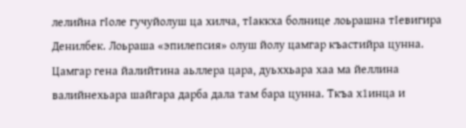лелийна гIоле гучуйолуш ца хилча, тIаккха болнице лоьрашна тIевигира Денилбек. Лоьраша «эпилепсия» олуш йолу цамгар къастийра цунна. Цамгар гена йалийтина аьллера цара, дуьххьара хаа ма йеллина валийнехьара шайгара дарба дала там бара цунна. Ткъа х1инца и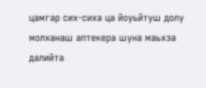цамгар сих-сиха ца йоуьйтуш долу молханаш аптекера шуна маьхза далийта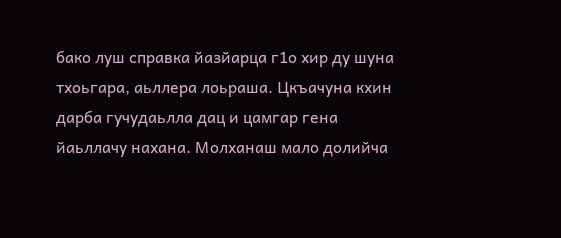бако луш справка йазйарца г1о хир ду шуна тхоьгара, аьллера лоьраша. Цкъачуна кхин дарба гучудаьлла дац и цамгар гена йаьллачу нахана. Молханаш мало долийча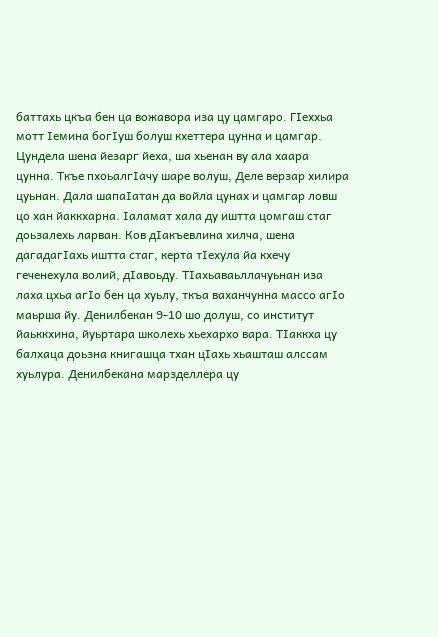баттахь цкъа бен ца вожавора иза цу цамгаро. ГIеххьа мотт Iемина богIуш болуш кхеттера цунна и цамгар. Цундела шена йезарг йеха, ша хьенан ву ала хаара цунна. Ткъе пхоьалгIачу шаре волуш, Деле верзар хилира цуьнан. Дала шапаIатан да войла цунах и цамгар ловш цо хан йаккхарна. Iаламат хала ду иштта цомгаш стаг доьзалехь ларван. Ков дIакъевлина хилча, шена дагадагIахь иштта стаг, керта тIехула йа кхечу геченехула волий, дIавоьду. ТIахьаваьллачуьнан иза лаха цхьа агIо бен ца хуьлу, ткъа ваханчунна массо агIо маьрша йу. Денилбекан 9-10 шо долуш, со институт йаьккхина, йуьртара школехь хьехархо вара. ТIаккха цу балхаца доьзна книгашца тхан цIахь хьашташ алссам хуьлура. Денилбекана марзделлера цу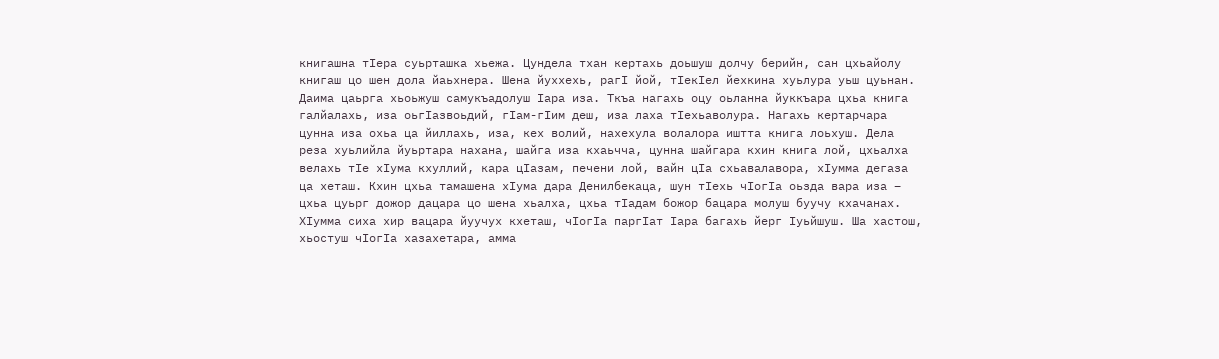книгашна тIера суьрташка хьежа. Цундела тхан кертахь доьшуш долчу берийн, сан цхьайолу книгаш цо шен дола йаьхнера. Шена йуххехь, рагI йой, тIекIел йехкина хуьлура уьш цуьнан. Даима цаьрга хьоьжуш самукъадолуш Iара иза. Ткъа нагахь оцу оьланна йуккъара цхьа книга галйалахь, иза оьгIазвоьдий, гIам-гIим деш, иза лаха тIехьаволура. Нагахь кертарчара цунна иза охьа ца йиллахь, иза, кех волий, нахехула волалора иштта книга лоьхуш. Дела реза хуьлийла йуьртара нахана, шайга иза кхаьчча, цунна шайгара кхин книга лой, цхьалха велахь тIе хIума кхуллий, кара цIазам, печени лой, вайн цIа схьавалавора, хIумма дегаза ца хеташ. Кхин цхьа тамашена хIума дара Денилбекаца, шун тIехь чIогIа оьзда вара иза – цхьа цуьрг дожор дацара цо шена хьалха, цхьа тIадам божор бацара молуш буучу кхачанах. ХIумма сиха хир вацара йуучух кхеташ, чIогIа паргIат Iара багахь йерг Iуьйшуш. Ша хастош, хьостуш чIогIа хазахетара, амма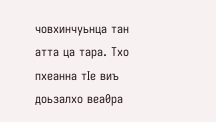човхинчуьнца тан атта ца тара. Тхо пхеанна тIе виъ доьзалхо веа0ра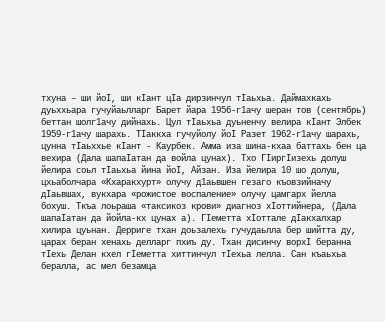тхуна – ши йоI, ши кIант цIа дирзинчул тIаьхьа. Даймахкахь дуьххьара гучуйаьлларг Барет йара 1956-г1ачу шеран тов (сентябрь) беттан шолг1ачу дийнахь. Цул тIаьхьа дуьненчу велира кIант Элбек 1959-г1ачу шарахь. ТIаккха гучуйолу йоI Разет 1962-г1ачу шарахь, цунна тIаьххье кIант - Каурбек. Амма иза шина-кхаа баттахь бен ца вехира (Дала шапаIатан да войла цунах). Тхо ГIиргIизехь долуш йелира соьл тIаьхьа йина йоI, Айзан. Иза йелира 10 шо долуш, цхьаболчара «Кхаракхурт» олучу д1аьвшен гезаго къовзийначу дIаьвшах, вукхара «рожистое воспаление» олучу цамгарх йелла бохуш. Ткъа лоьраша «таксикоз крови» диагноз хIоттийнера, (Дала шапаIатан да йойла-кх цунах а). ГIеметта хIоттале дIакхалхар хилира цуьнан. Дерриге тхан доьзалехь гучудаьлла бер шийтта ду, царах беран хенахь делларг пхиъ ду. Тхан дисинчу ворхI беранна тIехь Делан кхел гIеметта хиттинчул тIехьа лелла. Сан къаьхьа бералла, ас мел безамца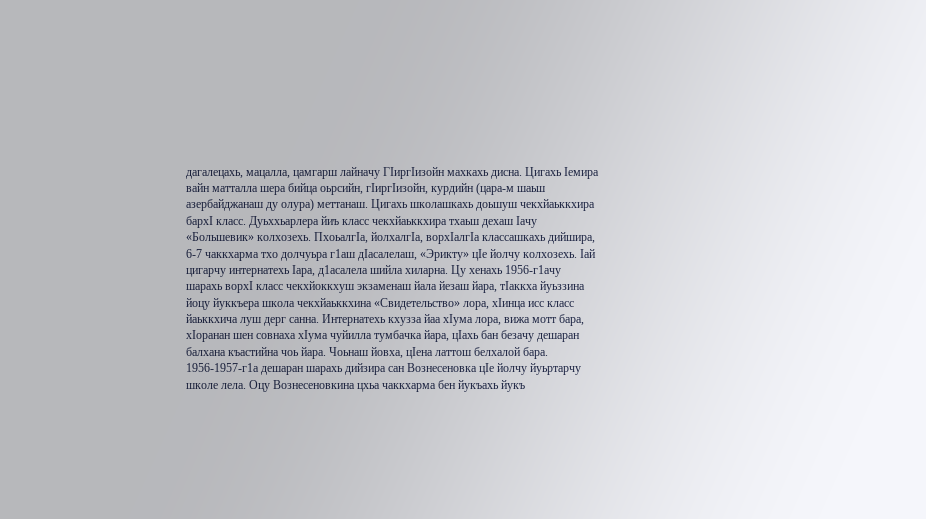дагалецахь, мацалла, цамгарш лайначу ГIиргIизойн махкахь дисна. Цигахь Iемира вайн матталла шера бийца оьрсийн, гIиргIизойн, курдийн (цара-м шаьш азербайджанаш ду олура) меттанаш. Цигахь школашкахь доьшуш чекхйаьккхира бархI класс. Дуьххьарлера йиъ класс чекхйаьккхира тхаьш дехаш Iачу «Большевик» колхозехь. ПхоьалгIа, йолхалгIа, ворхIалгIа классашкахь дийшира, 6-7 чаккхарма тхо долчуьра г1аш дIасалелаш, «Эрикту» цIе йолчу колхозехь. Iай цигарчу интернатехь Iара, д1асалела шийла хиларна. Цу хенахь 1956-г1ачу шарахь ворхI класс чекхйоккхуш экзаменаш йала йезаш йара, тIаккха йуьззина йоцу йуккъера школа чекхйаьккхина «Свидетельство» лора, хIинца исс класс йаьккхича луш дерг санна. Интернатехь кхузза йаа хIума лора, вижа мотт бара, хIоранан шен совнаха хIума чуйилла тумбачка йара, цIахь бан безачу дешаран балхана къастийна чоь йара. Чоьнаш йовха, цIена латтош белхалой бара. 1956-1957-г1а дешаран шарахь дийзира сан Вознесеновка цIе йолчу йуьртарчу школе лела. Оцу Вознесеновкина цхьа чаккхарма бен йукъахь йукъ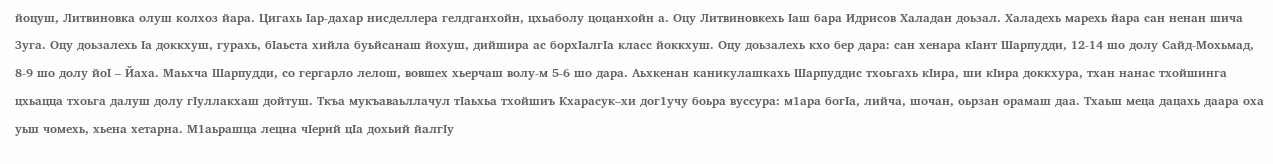йоцуш, Литвиновка олуш колхоз йара. Цигахь Iар-дахар нисделлера гелдганхойн, цхьаболу цоцанхойн а. Оцу Литвиновкехь Iаш бара Идрисов Халадан доьзал. Халадехь марехь йара сан ненан шича Зуга. Оцу доьзалехь Iа доккхуш, гурахь, бIаьста хийла буьйсанаш йохуш, дийшира ас борхIалгIа класс йоккхуш. Оцу доьзалехь кхо бер дара: сан хенара кIант Шарпудди, 12-14 шо долу Сайд-Мохьмад, 8-9 шо долу йоI – Йаха. Маьхча Шарпудди, со гергарло лелош, вовшех хьерчаш волу-м 5-6 шо дара. Аьхкенан каникулашкахь Шарпуддис тхоьгахь кIира, ши кIира доккхура, тхан нанас тхойшинга цхьацца тхоьга далуш долу гIуллакхаш дойтуш. Ткъа мукъаваьллачул тIаьхьа тхойшиъ Кхарасук–хи дог1учу боьра вуссура: м1ара богIа, лийча, шочан, оьрзан орамаш даа. Тхаьш меца дацахь даара оха уьш чомехь, хьена хетарна. М1аьрашца лецна чIерий цIа дохьий йалгIу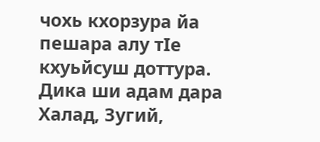чохь кхорзура йа пешара алу тIе кхуьйсуш доттура. Дика ши адам дара Халад, Зугий,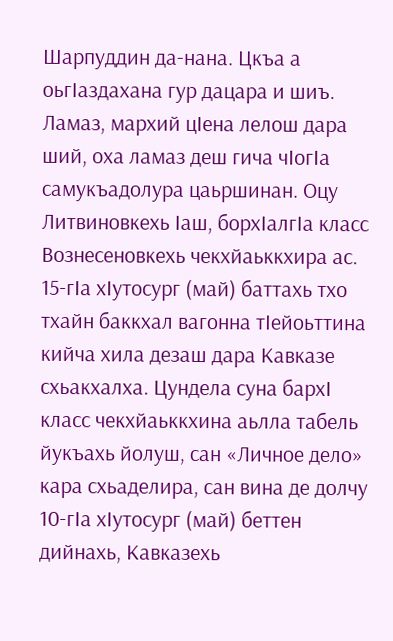Шарпуддин да-нана. Цкъа а оьгIаздахана гур дацара и шиъ. Ламаз, мархий цIена лелош дара ший, оха ламаз деш гича чIогIа самукъадолура цаьршинан. Оцу Литвиновкехь Iаш, борхIалгIа класс Вознесеновкехь чекхйаьккхира ас. 15-гIа хIутосург (май) баттахь тхо тхайн баккхал вагонна тIейоьттина кийча хила дезаш дара Кавказе схьакхалха. Цундела суна бархI класс чекхйаьккхина аьлла табель йукъахь йолуш, сан «Личное дело» кара схьаделира, сан вина де долчу 10-гIа хIутосург (май) беттен дийнахь, Кавказехь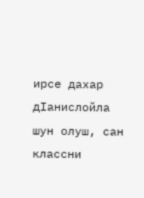ирсе дахар дIанислойла шун олуш, сан классни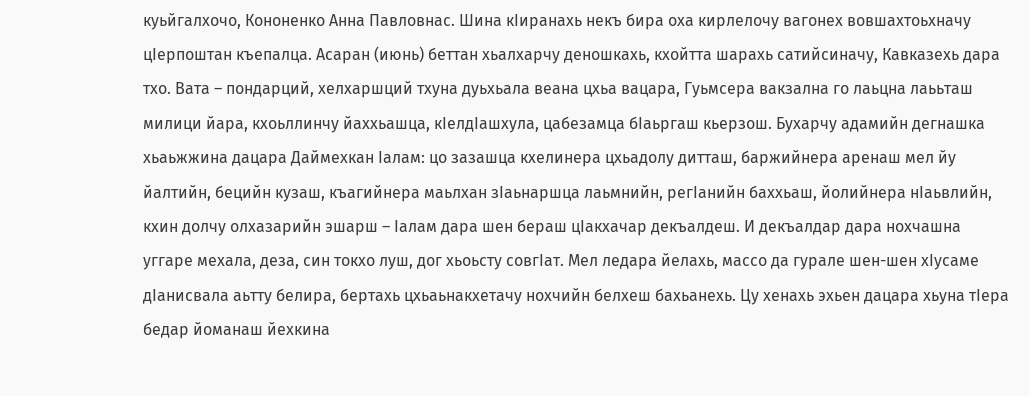куьйгалхочо, Кононенко Анна Павловнас. Шина кIиранахь некъ бира оха кирлелочу вагонех вовшахтоьхначу цIерпоштан къепалца. Асаран (июнь) беттан хьалхарчу деношкахь, кхойтта шарахь сатийсиначу, Кавказехь дара тхо. Вата – пондарций, хелхаршций тхуна дуьхьала веана цхьа вацара, Гуьмсера вакзална го лаьцна лаььташ милици йара, кхоьллинчу йаххьашца, кIелдIашхула, цабезамца бIаьргаш кьерзош. Бухарчу адамийн дегнашка хьаьжжина дацара Даймехкан Iалам: цо зазашца кхелинера цхьадолу дитташ, баржийнера аренаш мел йу йалтийн, бецийн кузаш, къагийнера маьлхан зIаьнаршца лаьмнийн, регIанийн баххьаш, йолийнера нIаьвлийн, кхин долчу олхазарийн эшарш – Iалам дара шен бераш цIакхачар декъалдеш. И декъалдар дара нохчашна уггаре мехала, деза, син токхо луш, дог хьоьсту совгIат. Мел ледара йелахь, массо да гурале шен-шен хIусаме дIанисвала аьтту белира, бертахь цхьаьнакхетачу нохчийн белхеш бахьанехь. Цу хенахь эхьен дацара хьуна тIера бедар йоманаш йехкина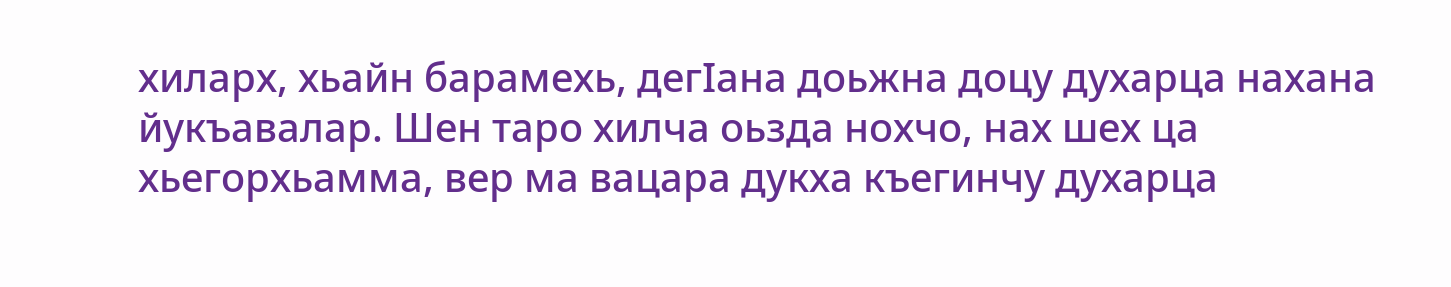хиларх, хьайн барамехь, дегIана доьжна доцу духарца нахана йукъавалар. Шен таро хилча оьзда нохчо, нах шех ца хьегорхьамма, вер ма вацара дукха къегинчу духарца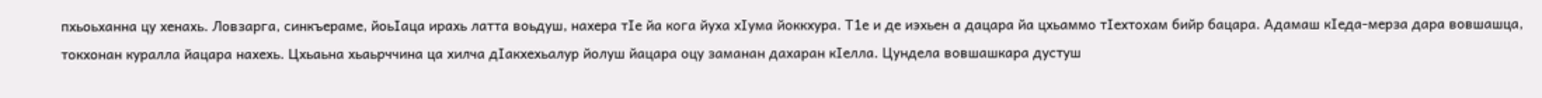пхьоьханна цу хенахь. Ловзарга, синкъераме, йоьIаца ирахь латта воьдуш, нахера тIе йа кога йуха хIума йоккхура. Т1е и де иэхьен а дацара йа цхьаммо тIехтохам бийр бацара. Адамаш кIеда-мерза дара вовшашца, токхонан куралла йацара нахехь. Цхьаьна хьаьрччина ца хилча дIакхехьалур йолуш йацара оцу заманан дахаран кIелла. Цундела вовшашкара дустуш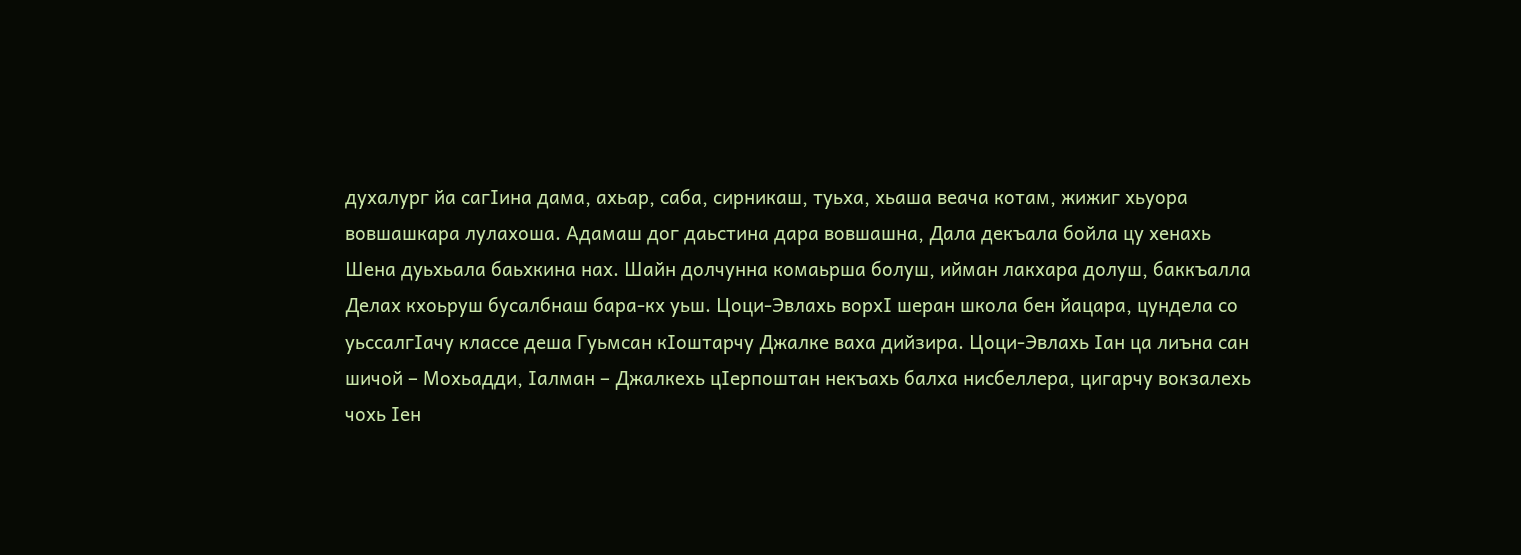духалург йа сагIина дама, ахьар, саба, сирникаш, туьха, хьаша веача котам, жижиг хьуора вовшашкара лулахоша. Адамаш дог даьстина дара вовшашна, Дала декъала бойла цу хенахь Шена дуьхьала баьхкина нах. Шайн долчунна комаьрша болуш, ийман лакхара долуш, баккъалла Делах кхоьруш бусалбнаш бара-кх уьш. Цоци-Эвлахь ворхI шеран школа бен йацара, цундела со уьссалгIачу классе деша Гуьмсан кIоштарчу Джалке ваха дийзира. Цоци-Эвлахь Iан ца лиъна сан шичой – Мохьадди, Iалман – Джалкехь цIерпоштан некъахь балха нисбеллера, цигарчу вокзалехь чохь Iен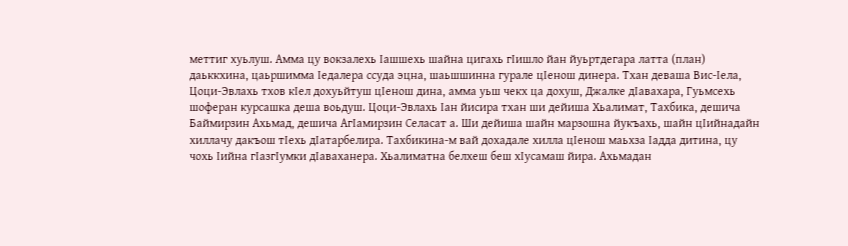меттиг хуьлуш. Амма цу вокзалехь Iашшехь шайна цигахь гIишло йан йуьртдегара латта (план) даьккхина, цаьршимма Iедалера ссуда эцна, шаьшшинна гурале цIенош динера. Тхан деваша Вис-Iела, Цоци-Эвлахь тхов кIел дохуьйтуш цIенош дина, амма уьш чекх ца дохуш, Джалке дIавахара, Гуьмсехь шоферан курсашка деша воьдуш. Цоци-Эвлахь Iан йисира тхан ши дейиша Хьалимат, Тахбика, дешича Баймирзин Ахьмад, дешича АгIамирзин Селасат а. Ши дейиша шайн марзошна йукъахь, шайн цIийнадайн хиллачу дакъош тIехь дIатарбелира. Тахбикина-м вай дохадале хилла цIенош маьхза Iадда дитина, цу чохь Iийна гIазгIумки дIаваханера. Хьалиматна белхеш беш хIусамаш йира. Ахьмадан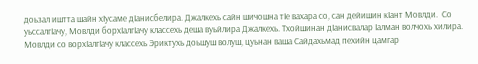доьзал иштта шайн хIусаме дIанисбелира. Джалкехь сайн шичошна тIе вахара со, сан дейишин кIант Мовлди.  Со уьссалгIачу, Мовлди борхIалгIачу классехь деша вуьйлира Джалкехь. Тхойшинан дIанисвалар Iалман волчохь хилира. Мовлди со ворхIалгIачу классехь Эриктухь доьшуш волуш, цуьнан ваша Сайдахьмад пехийн цамгар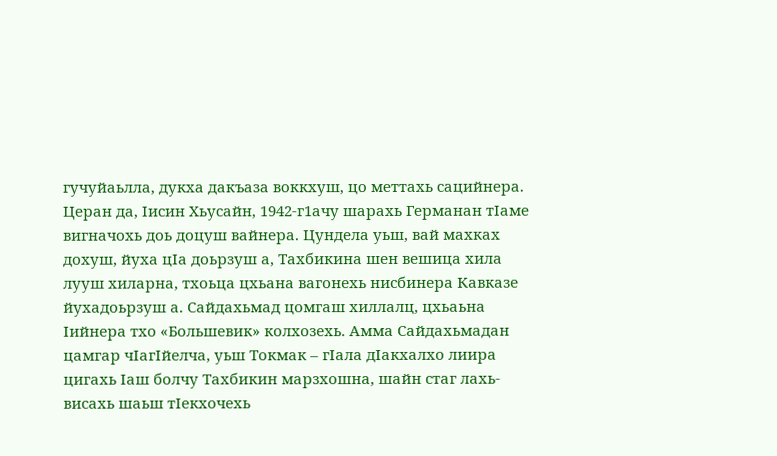гучуйаьлла, дукха дакъаза воккхуш, цо меттахь сацийнера. Церан да, Iисин Хьусайн, 1942-г1ачу шарахь Германан тIаме вигначохь доь доцуш вайнера. Цундела уьш, вай махках дохуш, йуха цIа доьрзуш а, Тахбикина шен вешица хила лууш хиларна, тхоьца цхьана вагонехь нисбинера Кавказе йухадоьрзуш а. Сайдахьмад цомгаш хиллалц, цхьаьна Iийнера тхо «Большевик» колхозехь. Амма Сайдахьмадан цамгар чIагIйелча, уьш Токмак – гIала дIакхалхо лиира цигахь Iаш болчу Тахбикин марзхошна, шайн стаг лахь-висахь шаьш тIекхочехь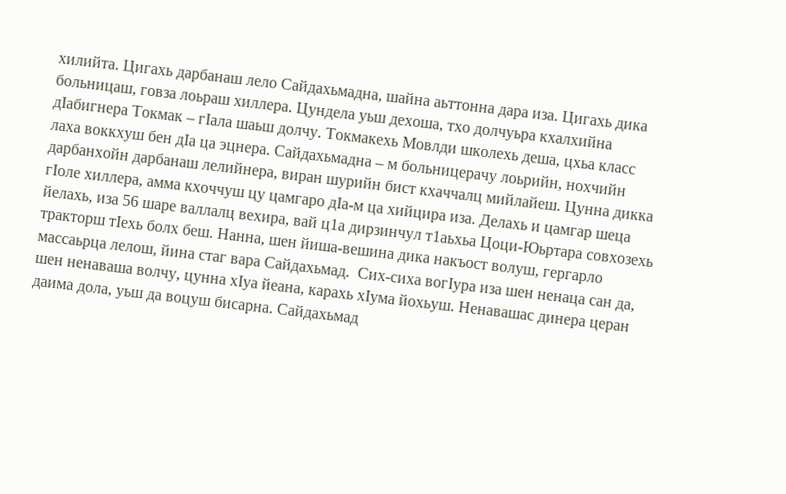хилийта. Цигахь дарбанаш лело Сайдахьмадна, шайна аьттонна дара иза. Цигахь дика больницаш, говза лоьраш хиллера. Цундела уьш дехоша, тхо долчуьра кхалхийна дIабигнера Токмак – гIала шаьш долчу. Токмакехь Мовлди школехь деша, цхьа класс лаха воккхуш бен дIа ца эцнера. Сайдахьмадна – м больницерачу лоьрийн, нохчийн дарбанхойн дарбанаш лелийнера, виран шурийн бист кхаччалц мийлайеш. Цунна дикка гIоле хиллера, амма кхоччуш цу цамгаро дIа-м ца хийцира иза. Делахь и цамгар шеца йелахь, иза 56 шаре валлалц вехира, вай ц1а дирзинчул т1аьхьа Цоци-Юьртара совхозехь тракторш тIехь болх беш. Нанна, шен йиша-вешина дика накъост волуш, гергарло массаьрца лелош, йина стаг вара Сайдахьмад.  Сих-сиха вогIура иза шен ненаца сан да, шен ненаваша волчу, цунна хIуа йеана, карахь хIума йохьуш. Ненавашас динера церан даима дола, уьш да воцуш бисарна. Сайдахьмад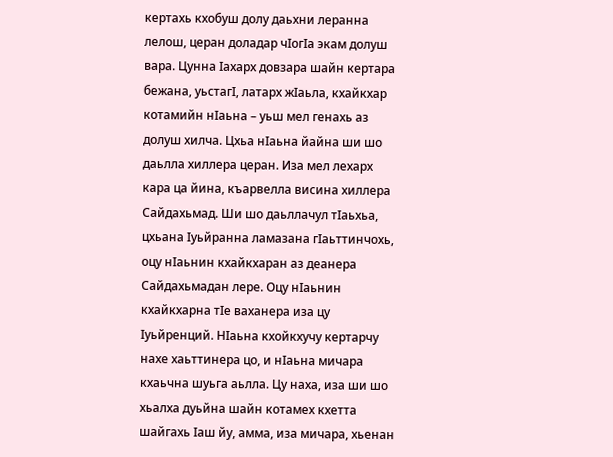кертахь кхобуш долу даьхни леранна лелош, церан доладар чIогIа экам долуш вара. Цунна Iахарх довзара шайн кертара бежана, уьстагI, латарх жIаьла, кхайкхар котамийн нIаьна – уьш мел генахь аз долуш хилча. Цхьа нIаьна йайна ши шо даьлла хиллера церан. Иза мел лехарх кара ца йина, къарвелла висина хиллера Сайдахьмад. Ши шо даьллачул тIаьхьа, цхьана Iуьйранна ламазана гIаьттинчохь, оцу нIаьнин кхайкхаран аз деанера Сайдахьмадан лере. Оцу нIаьнин кхайкхарна тIе ваханера иза цу Iуьйренций. НIаьна кхойкхучу кертарчу нахе хаьттинера цо, и нIаьна мичара кхаьчна шуьга аьлла. Цу наха, иза ши шо хьалха дуьйна шайн котамех кхетта шайгахь Iаш йу, амма, иза мичара, хьенан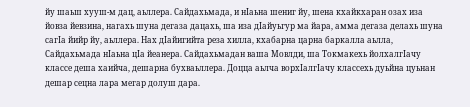йу шаьш хууш-м дац, аьллера. Сайдахьмада, и нIаьна шениг йу, шена кхайкхаран озах иза йовза йевзина, нагахь шуна дегаза дацахь, ша иза дIайуьгур ма йара, амма дегаза делахь шуна сагIа йийр йу, аьллера. Нах дIайигийта реза хилла, кхабарна царна баркалла аьлла, Сайдахьмада нIаьна цIа йеанера. Сайдахьмадан ваша Мовлди, ша Токмакехь йолхалгIачу классе деша хаийча, дешарна бухваьллера. Доцца аьлча ворхIалгIачу классехь дуьйна цуьнан дешар сецна лара мегар долуш дара.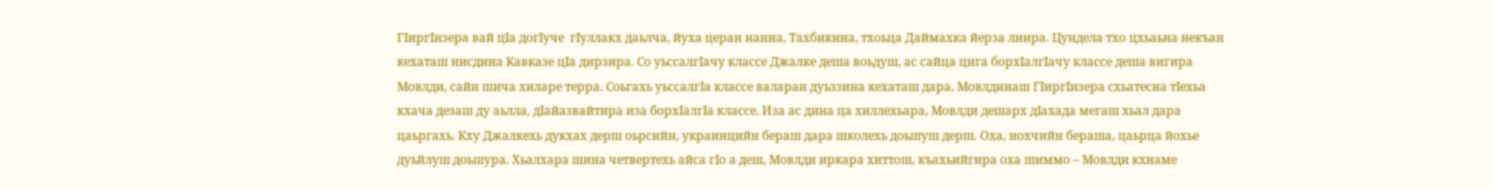ГIиргIизера вай цIа догIуче  гIуллакх даьлча, йуха церан нанна, Тахбикина, тхоьца Даймахка йерза лиира. Цундела тхо цхьаьна некъан кехаташ нисдина Кавказе цIа дирзира. Со уьссалгIачу классе Джалке деша воьдуш, ас сайца цига борхIалгIачу классе деша вигира Мовлди, сайн шича хиларе терра. Соьгахь уьссалгIа классе валаран дуьззина кехаташ дара, Мовлдинаш ГIиргIизера схьатесна тIехьа кхача дезаш ду аьлла, дIайазвайтира иза борхIалгIа классе. Иза ас дина ца хиллехьара, Мовлди дешарх дIахада мегаш хьал дара цаьргахь. Кху Джалкехь дукхах дерш оьрсийн, украинцийн бераш дара школехь доьшуш дерш. Оха, нохчийн бераша, цаьрца йохье дуьйлуш доьшура. Хьалхара шина четвертехь айса гIо а деш, Мовлди иркара хиттош, къахьийгира оха шиммо – Мовлди кхиаме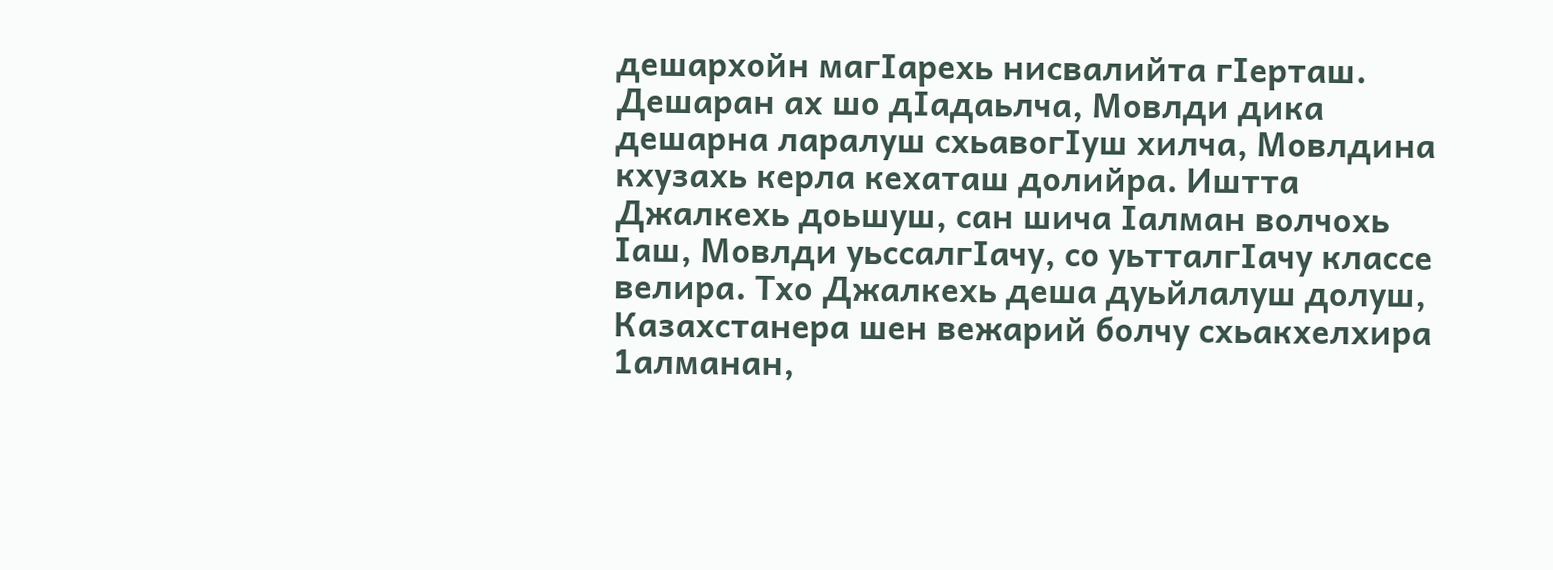дешархойн магIарехь нисвалийта гIерташ. Дешаран ах шо дIадаьлча, Мовлди дика дешарна ларалуш схьавогIуш хилча, Мовлдина кхузахь керла кехаташ долийра. Иштта Джалкехь доьшуш, сан шича Iалман волчохь Iаш, Мовлди уьссалгIачу, со уьтталгIачу классе велира. Тхо Джалкехь деша дуьйлалуш долуш, Казахстанера шен вежарий болчу схьакхелхира 1алманан,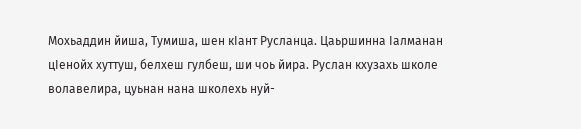Мохьаддин йиша, Тумиша, шен кIант Русланца. Цаьршинна Iалманан цIенойх хуттуш, белхеш гулбеш, ши чоь йира. Руслан кхузахь школе волавелира, цуьнан нана школехь нуй-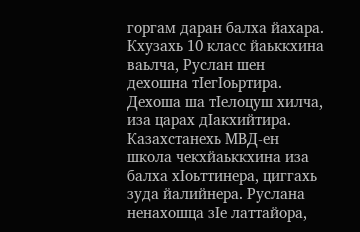горгам даран балха йахара. Кхузахь 10 класс йаьккхина ваьлча, Руслан шен дехошна тIегIоьртира. Дехоша ша тIелоцуш хилча, иза царах дIакхийтира. Казахстанехь МВД-ен школа чекхйаьккхина иза балха хIоьттинера, циггахь зуда йалийнера. Руслана ненахошца зIе латтайора,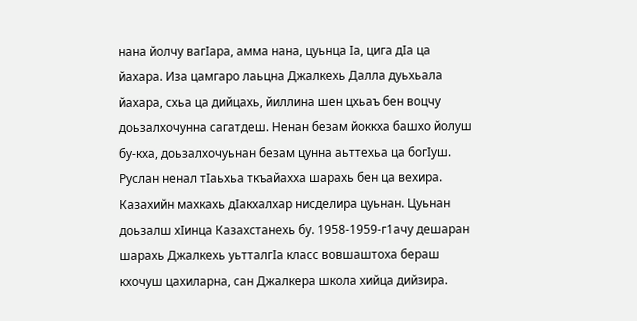нана йолчу вагIара, амма нана, цуьнца Iа, цига дIа ца йахара. Иза цамгаро лаьцна Джалкехь Далла дуьхьала йахара, схьа ца дийцахь, йиллина шен цхьаъ бен воцчу доьзалхочунна сагатдеш. Ненан безам йоккха башхо йолуш бу-кха, доьзалхочуьнан безам цунна аьттехьа ца богIуш. Руслан ненал тIаьхьа ткъайахха шарахь бен ца вехира. Казахийн махкахь дIакхалхар нисделира цуьнан. Цуьнан доьзалш хIинца Казахстанехь бу. 1958-1959-г1ачу дешаран шарахь Джалкехь уьтталгIа класс вовшаштоха бераш кхочуш цахиларна, сан Джалкера школа хийца дийзира.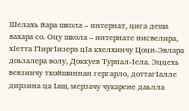Шелахь йара школа – интернат, цига деша вахара со. Оцу школа – интернате нисвелира, хIетта ГIиргIизера цIа кхелхинчу Цоци-Эвлара доьзалера волу, Доккуев Турпал-Iела. Эццехь вевзинчу тхойшиннан гергарло, доттагIалле дирзина ца Iаш, мерзачу чукарене даьлла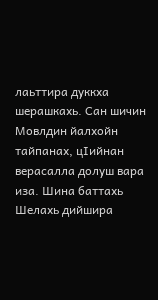лаьттира дуккха шерашкахь. Сан шичин Мовлдин йалхойн тайпанах, цIийнан верасалла долуш вара иза. Шина баттахь Шелахь дийшира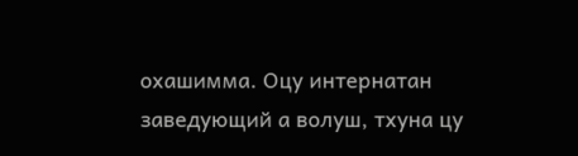охашимма. Оцу интернатан заведующий а волуш, тхуна цу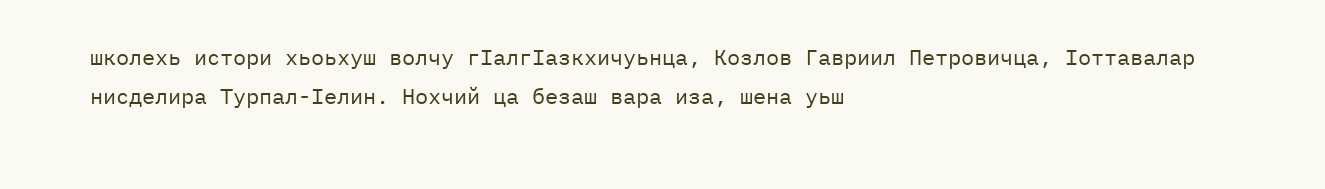школехь истори хьоьхуш волчу гIалгIазкхичуьнца, Козлов Гавриил Петровичца, Iоттавалар нисделира Турпал-Iелин. Нохчий ца безаш вара иза, шена уьш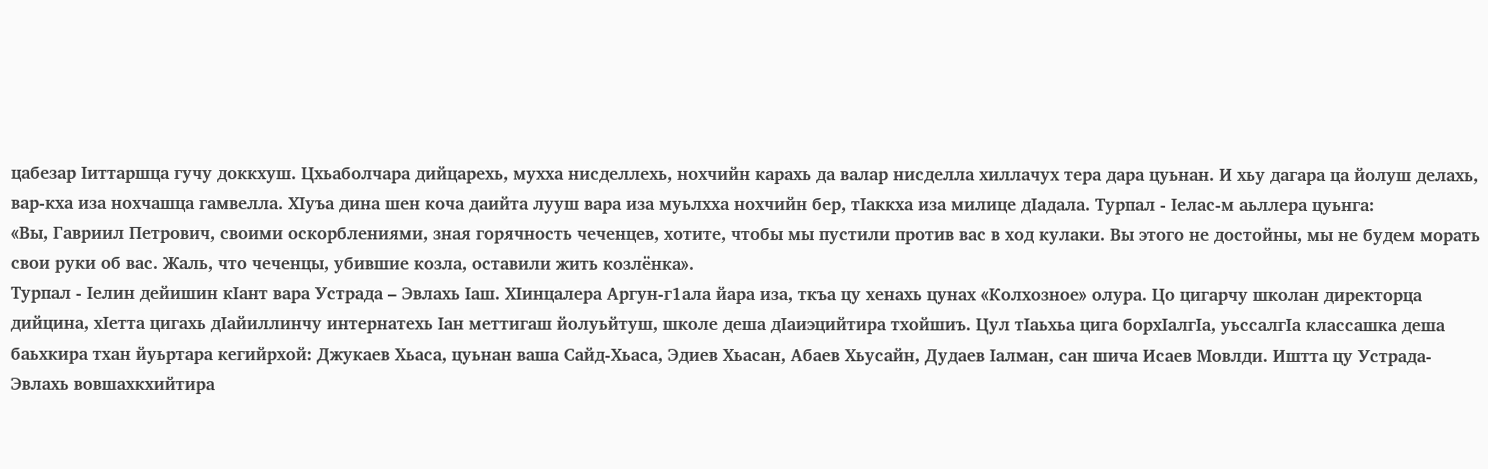цабезар Iиттаршца гучу доккхуш. Цхьаболчара дийцарехь, мухха нисделлехь, нохчийн карахь да валар нисделла хиллачух тера дара цуьнан. И хьу дагара ца йолуш делахь, вар-кха иза нохчашца гамвелла. ХIуъа дина шен коча даийта лууш вара иза муьлхха нохчийн бер, тIаккха иза милице дIадала. Турпал - Iелас-м аьллера цуьнга:
«Вы, Гавриил Петрович, своими оскорблениями, зная горячность чеченцев, хотите, чтобы мы пустили против вас в ход кулаки. Вы этого не достойны, мы не будем морать свои руки об вас. Жаль, что чеченцы, убившие козла, оставили жить козлёнка».
Турпал - Iелин дейишин кIант вара Устрада – Эвлахь Iаш. ХIинцалера Аргун-г1ала йара иза, ткъа цу хенахь цунах «Колхозное» олура. Цо цигарчу школан директорца дийцина, хIетта цигахь дIайиллинчу интернатехь Iан меттигаш йолуьйтуш, школе деша дIаиэцийтира тхойшиъ. Цул тIаьхьа цига борхIалгIа, уьссалгIа классашка деша баьхкира тхан йуьртара кегийрхой: Джукаев Хьаса, цуьнан ваша Сайд-Хьаса, Эдиев Хьасан, Абаев Хьусайн, Дудаев Iалман, сан шича Исаев Мовлди. Иштта цу Устрада-Эвлахь вовшахкхийтира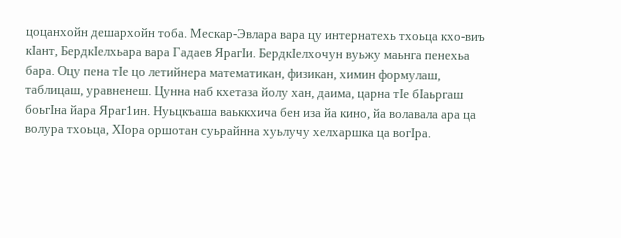цоцанхойн дешархойн тоба. Мескар-Эвлара вара цу интернатехь тхоьца кхо-виъ кIант, БердкIелхьара вара Гадаев ЯрагIи. БердкIелхочун вуьжу маьнга пенехьа бара. Оцу пена тIе цо летийнера математикан, физикан, химин формулаш, таблицаш, уравненеш. Цунна наб кхетаза йолу хан, даима, царна тIе бIаьргаш боьгIна йара Яраг1ин. Нуьцкъаша ваьккхича бен иза йа кино, йа волавала ара ца волура тхоьца, ХIора оршотан суьрайнна хуьлучу хелхаршка ца вогIра.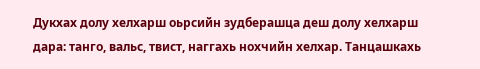Дукхах долу хелхарш оьрсийн зудберашца деш долу хелхарш дара: танго, вальс, твист, наггахь нохчийн хелхар. Танцашкахь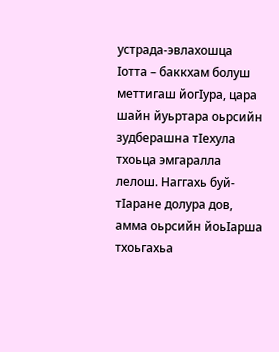устрада-эвлахошца Iотта – баккхам болуш меттигаш йогIура, цара шайн йуьртара оьрсийн зудберашна тIехула тхоьца эмгаралла лелош. Наггахь буй-тIаране долура дов, амма оьрсийн йоьIарша тхоьгахьа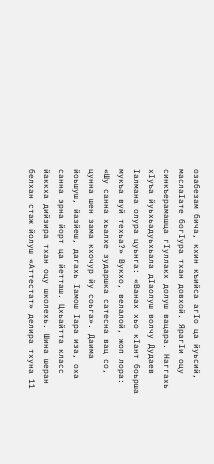озабезам бича, кхин къийса агIо ца йуьсий, маслаIате богIура тхан довхой. ЯрагIи оцу синкъерамашца гIуллакх долуш вацара. Наггахь хIуъа йуьхьадуьхьала дIаолуш волчу Дудаев Iалмана олура цуьнга: «Ванах хьо кIант боьрша мукъа вуй техьа?» Вукхо, велалой, жоп лора: «Шу санна хьалхе зударшка сатесна вац со, цунна шен зама кхочур йу соьга». Даима йоьшуш, йазйеш, дагахь Iамош Iара иза, оха санна эрна йорт ца йетташ. Цхьайтта класс йаккха дийзира тхан оцу школехь. Шина шеран белхан стаж йолуш «Аттестат» делира тхуна 11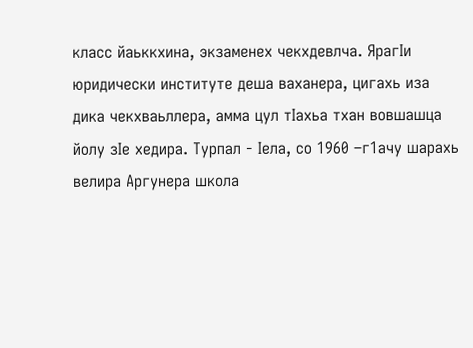класс йаьккхина, экзаменех чекхдевлча. ЯрагIи юридически институте деша ваханера, цигахь иза дика чекхваьллера, амма цул тIахьа тхан вовшашца йолу зIе хедира. Турпал - Iела, со 1960 –г1ачу шарахь велира Аргунера школа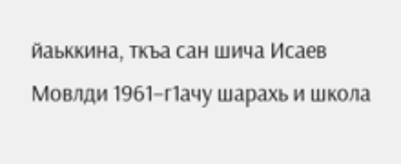йаьккина, ткъа сан шича Исаев Мовлди 1961–г1ачу шарахь и школа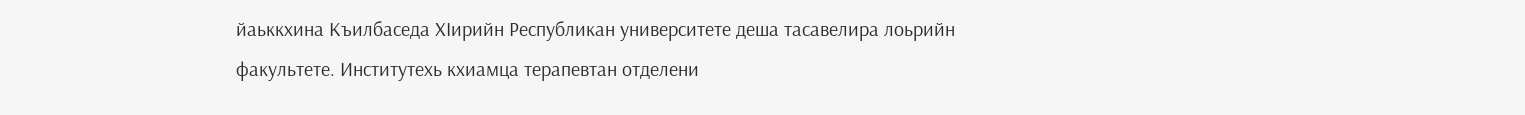йаьккхина Къилбаседа ХIирийн Республикан университете деша тасавелира лоьрийн факультете. Институтехь кхиамца терапевтан отделени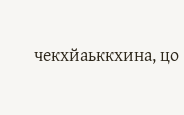чекхйаьккхина, цо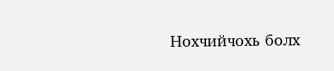Нохчийчохь болх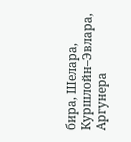бира, Шелара, Куршлойн–Эвлара, Аргунера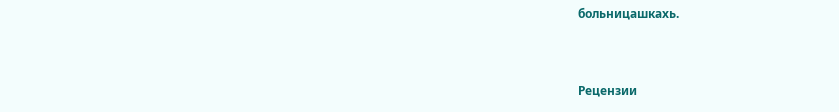больницашкахь.


Рецензии